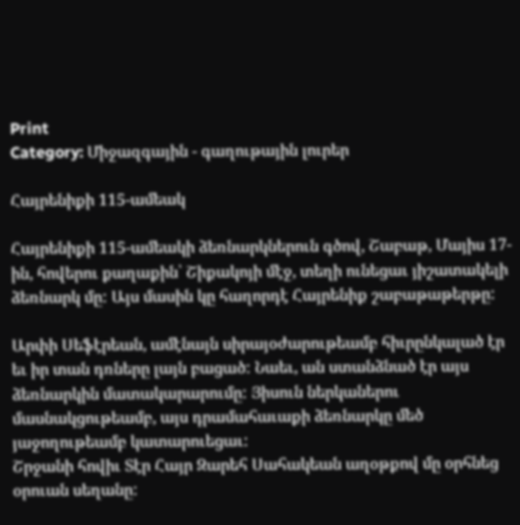Print
Category: Միջազգային - գաղութային լուրեր

Հայրենիքի 115-ամեակ

Հայրենիքի 115-ամեակի ձեռնարկներուն գծով, Շաբաթ, Մայիս 17-ին, հովերու քաղաքին՝ Շիքակոյի մէջ, տեղի ունեցաւ յիշատակելի ձեռնարկ մը: Այս մասին կը հաղորդէ Հայրենիք շաբաթաթերթը:

Արփի Սեֆէրեան, ամէնայն սիրայօժարութեամբ հիւրընկալած էր եւ իր տան դռները լայն բացած: Նաեւ, ան ստանձնած էր այս ձեռնարկին մատակարարումը: Յիսուն ներկաներու մասնակցութեամբ, այս դրամահաւաքի ձեռնարկը մեծ յաջողութեամբ կատարուեցաւ:
Շրջանի հովիւ Տէր Հայր Զարեհ Սահակեան աղօթքով մը օրհնեց օրուան սեղանը: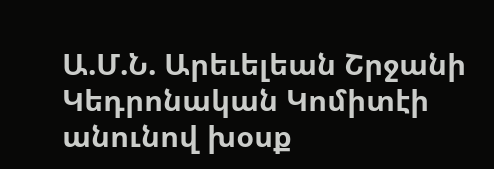Ա.Մ.Ն. Արեւելեան Շրջանի Կեդրոնական Կոմիտէի անունով խօսք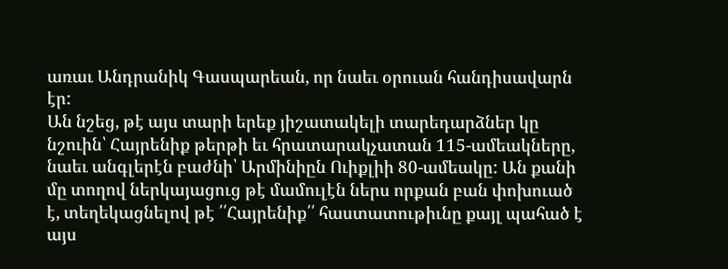առաւ Անդրանիկ Գասպարեան, որ նաեւ օրուան հանդիսավարն էր:
Ան նշեց, թէ այս տարի երեք յիշատակելի տարեդարձներ կը նշուին՝ Հայրենիք թերթի եւ հրատարակչատան 115-ամեակները, նաեւ անգլերէն բաժնի՝ Արմինիըն Ուիքլիի 80-ամեակը: Ան քանի մը տողով ներկայացուց թէ մամուլէն ներս որքան բան փոխուած է, տեղեկացնելով թէ ՛՛Հայրենիք՛՛ հաստատութիւնը քայլ պահած է այս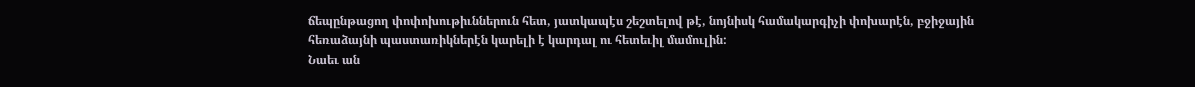ճեպընթացող փոփոխութիւններուն հետ, յատկապէս շեշտելով թէ, նոյնիսկ համակարգիչի փոխարէն, բջիջային հեռաձայնի պաստառիկներէն կարելի է կարդալ ու հետեւիլ մամուլին:
Նաեւ ան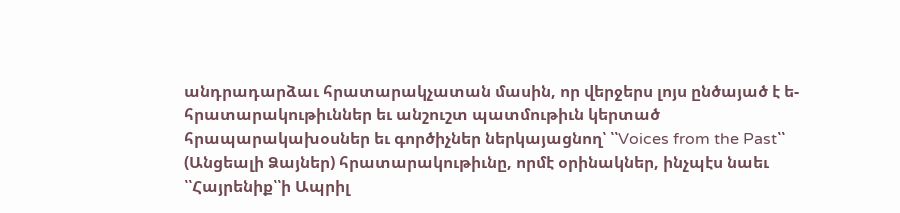անդրադարձաւ հրատարակչատան մասին, որ վերջերս լոյս ընծայած է ե-հրատարակութիւններ եւ անշուշտ պատմութիւն կերտած հրապարակախօսներ եւ գործիչներ ներկայացնող՝ ՝՝Voices from the Past՝՝ (Անցեալի Ձայներ) հրատարակութիւնը, որմէ օրինակներ, ինչպէս նաեւ ՝՝Հայրենիք՝՝ի Ապրիլ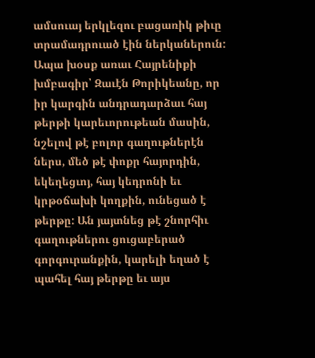ամսուայ երկլեզու բացառիկ թիւը տրամադրուած էին ներկաներուն:
Ապա խօսք առաւ Հայրենիքի խմբագիր՝ Զաւէն Թորիկեանը, որ իր կարգին անդրադարձաւ հայ թերթի կարեւորութեան մասին, նշելով թէ բոլոր գաղութներէն ներս, մեծ թէ փոքր հայորդին, եկեղեցւոյ, հայ կեդրոնի եւ կրթօճախի կողքին, ունեցած է թերթը: Ան յայտնեց թէ շնորհիւ գաղութներու ցուցաբերած գորգուրանքին, կարելի եղած է պահել հայ թերթը եւ այս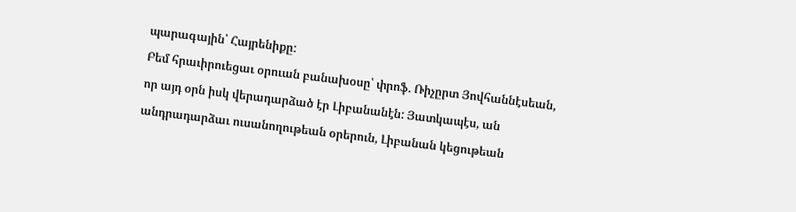պարագային՝ Հայրենիքը:
Բեմ հրաւիրուեցաւ օրուան բանախօսը՝ փրոֆ. Ռիչըրտ Յովհաննէսեան, որ այդ օրն իսկ վերադարձած էր Լիբանանէն: Յատկապէս, ան անդրադարձաւ ուսանողութեան օրերուն, Լիբանան կեցութեան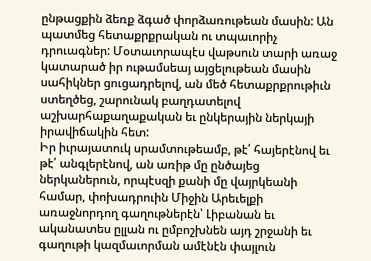ընթացքին ձեռք ձգած փորձառութեան մասին: Ան պատմեց հետաքրքրական ու տպաւորիչ դրուագներ: Մօտաւորապէս վաթսուն տարի առաջ կատարած իր ութամսեայ այցելութեան մասին սահիկներ ցուցադրելով, ան մեծ հետաքրքրութիւն ստեղծեց, շարունակ բաղդատելով աշխարհաքաղաքական եւ ընկերային ներկայի իրավիճակին հետ:
Իր իւրայատուկ սրամտութեամբ, թէ՛ հայերէնով եւ թէ՛ անգլերէնով, ան առիթ մը ընծայեց ներկաներուն, որպէսզի քանի մը վայրկեանի համար, փոխադրուին Միջին Արեւելքի առաջնորդող գաղութներէն՝ Լիբանան եւ ականատես ըլլան ու ըմբոշխնեն այդ շրջանի եւ գաղութի կազմաւորման ամէնէն փայլուն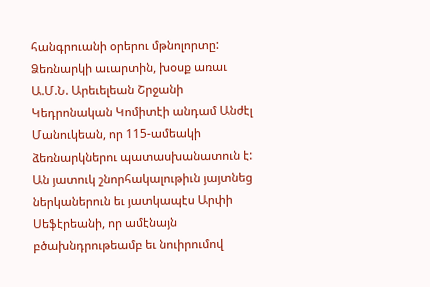հանգրուանի օրերու մթնոլորտը:
Ձեռնարկի աւարտին, խօսք առաւ Ա.Մ.Ն. Արեւելեան Շրջանի Կեդրոնական Կոմիտէի անդամ Անժէլ Մանուկեան, որ 115-ամեակի ձեռնարկներու պատասխանատուն է: Ան յատուկ շնորհակալութիւն յայտնեց ներկաներուն եւ յատկապէս Արփի Սեֆէրեանի, որ ամէնայն բծախնդրութեամբ եւ նուիրումով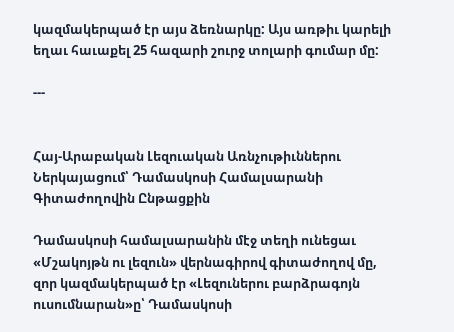կազմակերպած էր այս ձեռնարկը: Այս առթիւ կարելի եղաւ հաւաքել 25 հազարի շուրջ տոլարի գումար մը:

---


Հայ-Արաբական Լեզուական Առնչութիւններու Ներկայացում՝ Դամասկոսի Համալսարանի Գիտաժողովին Ընթացքին

Դամասկոսի համալսարանին մէջ տեղի ունեցաւ «Մշակոյթն ու լեզուն» վերնագիրով գիտաժողով մը,
զոր կազմակերպած էր «Լեզուներու բարձրագոյն ուսումնարան»ը՝ Դամասկոսի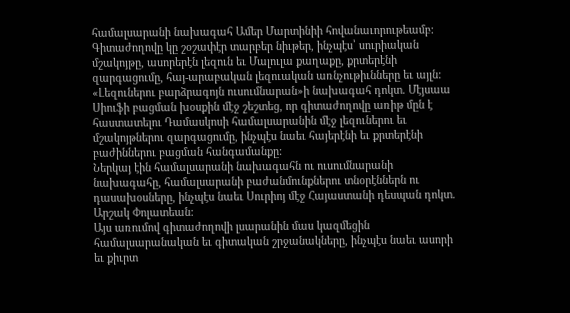համալսարանի նախագահ Ամեր Մարտինիի հովանաւորութեամբ: Գիտաժողովը կը շօշափէր տարբեր նիւթեր, ինչպէս՝ սուրիական մշակոյթը, ասորերէն լեզուն եւ Մալուլա քաղաքը, քրտերէնի զարգացումը, հայ-արաբական լեզուական առնչութիւնները եւ այլն:
«Լեզուներու բարձրագոյն ուսումնարան»ի նախագահ դոկտ. Մէյսաա Սիուֆի բացման խօսքին մէջ շեշտեց, որ գիտաժողովը առիթ մըն է հաստատելու Դամասկոսի համալսարանին մէջ լեզուներու եւ մշակոյթներու զարգացումը, ինչպէս նաեւ հայերէնի եւ քրտերէնի բաժիններու բացման հանգամանքը:
Ներկայ էին համալսարանի նախագահն ու ուսումնարանի նախագահը, համալսարանի բաժանմունքներու տնօրէններն ու դասախօսները, ինչպէս նաեւ Սուրիոյ մէջ Հայաստանի դեսպան դոկտ. Արշակ Փոլատեան:
Այս առումով գիտաժողովի լսարանին մաս կազմեցին համալսարանական եւ գիտական շրջանակները, ինչպէս նաեւ ասորի եւ քիւրտ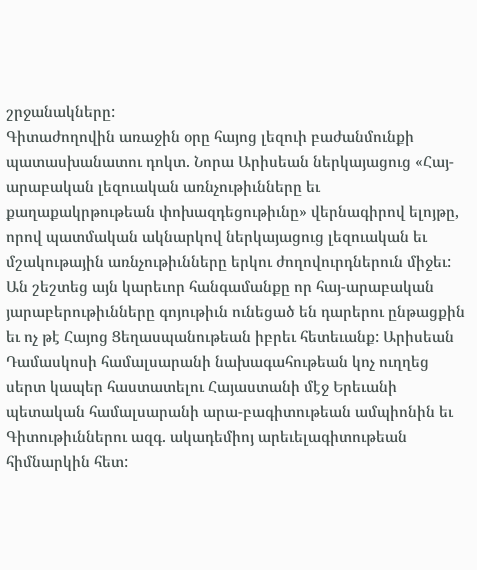շրջանակները:
Գիտաժողովին առաջին օրը հայոց լեզուի բաժանմունքի պատասխանատու դոկտ. Նորա Արիսեան ներկայացուց «Հայ-արաբական լեզուական առնչութիւնները եւ քաղաքակրթութեան փոխազդեցութիւնը» վերնագիրով ելոյթը, որով պատմական ակնարկով ներկայացուց լեզուական եւ մշակութային առնչութիւնները երկու ժողովուրդներուն միջեւ: Ան շեշտեց այն կարեւոր հանգամանքը որ հայ-արաբական յարաբերութիւնները գոյութիւն ունեցած են դարերու ընթացքին եւ ոչ թէ Հայոց Ցեղասպանութեան իբրեւ հետեւանք: Արիսեան Դամասկոսի համալսարանի նախագահութեան կոչ ուղղեց սերտ կապեր հաստատելու Հայաստանի մէջ Երեւանի պետական համալսարանի արա-բագիտութեան ամպիոնին եւ Գիտութիւններու ազգ. ակադեմիոյ արեւելագիտութեան հիմնարկին հետ: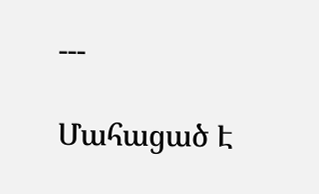---

Մահացած Է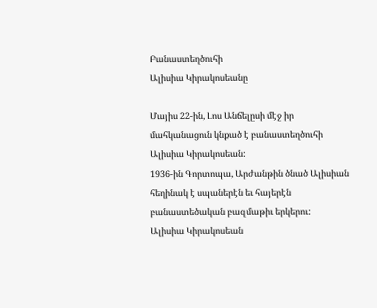Բանաստեղծուհի
Ալիսիա Կիրակոսեանը

Մայիս 22-ին, Լոս Անճելըսի մէջ իր մահկանացուն կնքած է բանաստեղծուհի Ալիսիա Կիրակոսեան:
1936-ին Գորտոպա, Արժանթին ծնած Ալիսիան հեղինակ է սպաներէն եւ հայերէն բանաստեծական բազմաթիւ երկերու:
Ալիսիա Կիրակոսեան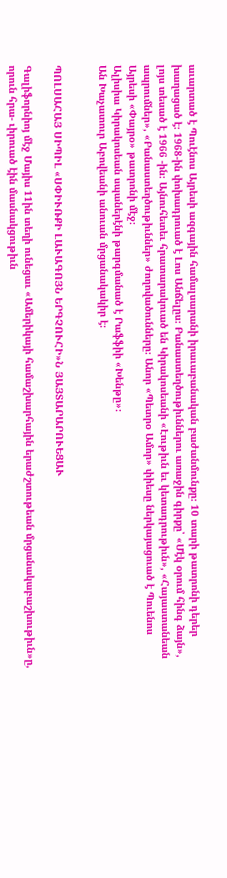աւարտած է Պուէնոս Այրեսի ազգային համալսարանի իրաւաբանական բաժանմունքը։ 10 տարի թատրոնի դերեր խաղացած է։ 1968-ին փոխադրուած է Լոս Անճելըս։ Բանաստեղծութիւններու առաջին գիրքը՝ «Մէկ օրում հինգ ձայն», լոյս տեսած է 1966 -ին։ Այնուհետեւ հրատարակուած են Կիրակոսեանի «Էութիւն եւ կետադրութիւն», «Հայաստանեան ապրումներ», «Բանաստեղծութիւններ» ժողովածունները։ Անոր «Պետրօ Ամոր» փիեսը ներկայացուած է Պուենոս Այրեսի «Փայրօ» թատրոնի մէջ։
Ալիսիա Կիրակոսեան սպաներէնի թարգմանած է Րաֆֆիի «Խենթը»։
Ան Խաչատուր Աբովեանի անուան մրցանակակիր է։


ՊՈԼՍԱՀԱՅ ՍԻՊԻԼ «ՍՓԻՒՌՔԻ ԼԱՒԱԳՈՅՆ ԵՐԳՉՈՒՀԻ»Ն ՅԱՅՏԱՐԱՐՈՒԵՑԱՒ

Գալիֆորնիոյ մէջ Մայիս 11ին տեղի ունեցաւ «Ամերիկայի համաշխարհային երաժշտութեան մրցանակաբաշխութիւն»ը, որուն հրա- ւիրուած էին մասնակցութիւն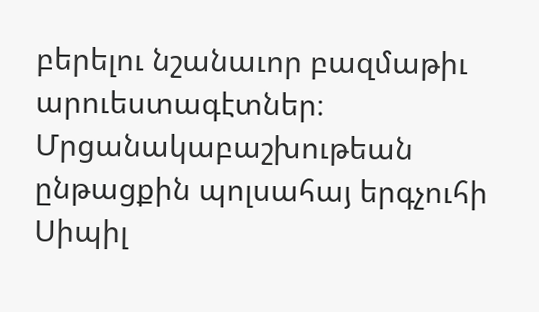բերելու նշանաւոր բազմաթիւ արուեստագէտներ։ Մրցանակաբաշխութեան ընթացքին պոլսահայ երգչուհի Սիպիլ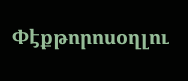Փէքթորոսօղլու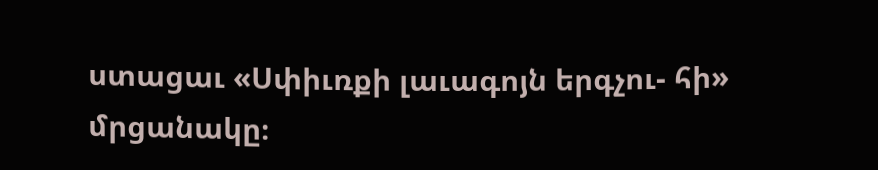ստացաւ «Սփիւռքի լաւագոյն երգչու- հի» մրցանակը։